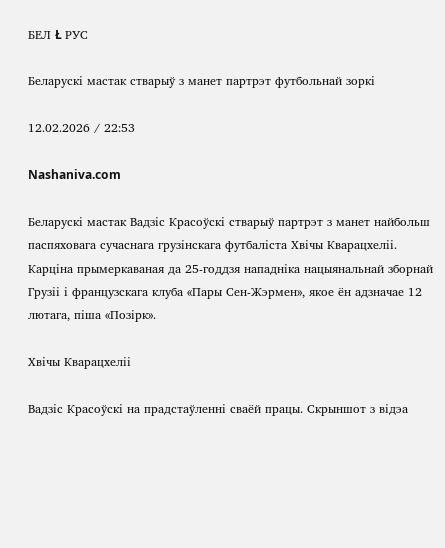БЕЛ Ł РУС

Беларускі мастак стварыў з манет партрэт футбольнай зоркі

12.02.2026 / 22:53

Nashaniva.com

Беларускі мастак Вадзіс Красоўскі стварыў партрэт з манет найбольш паспяховага сучаснага грузінскага футбаліста Хвічы Кварацхеліі. Карціна прымеркаваная да 25‑годдзя нападніка нацыянальнай зборнай Грузіі і французскага клуба «Пары Сен-Жэрмен», якое ён адзначае 12 лютага, піша «Позірк».

Хвічы Кварацхеліі

Вадзіс Красоўскі на прадстаўленні сваёй працы. Скрыншот з відэа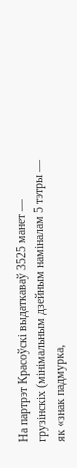На партрэт Красоўскі выдаткаваў 3525 манет — грузінскіх (мінімальным дзейным наміналам 5 тэтры — як «знак падмурка,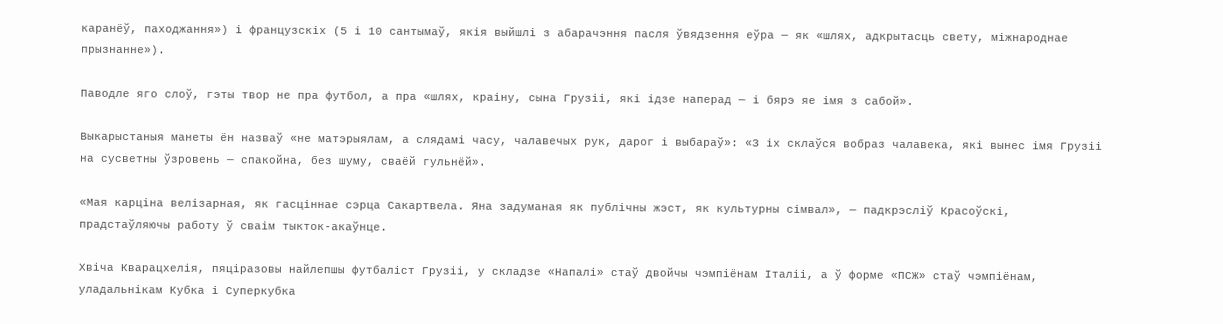каранёў, паходжання») і французскіх (5 і 10 сантымаў, якія выйшлі з абарачэння пасля ўвядзення еўра — як «шлях, адкрытасць свету, міжнароднае прызнанне»).

Паводле яго слоў, гэты твор не пра футбол, а пра «шлях, краіну, сына Грузіі, які ідзе наперад — і бярэ яе імя з сабой».

Выкарыстаныя манеты ён назваў «не матэрыялам, а слядамі часу, чалавечых рук, дарог і выбараў»: «З іх склаўся вобраз чалавека, які вынес імя Грузіі на сусветны ўзровень — спакойна, без шуму, сваёй гульнёй».

«Мая карціна велізарная, як гасціннае сэрца Сакартвела. Яна задуманая як публічны жэст, як культурны сімвал», — падкрэсліў Красоўскі, прадстаўляючы работу ў сваім тыкток-акаўнце.

Хвіча Кварацхелія, пяціразовы найлепшы футбаліст Грузіі, у складзе «Напалі» стаў двойчы чэмпіёнам Італіі, а ў форме «ПСЖ» стаў чэмпіёнам, уладальнікам Кубка і Суперкубка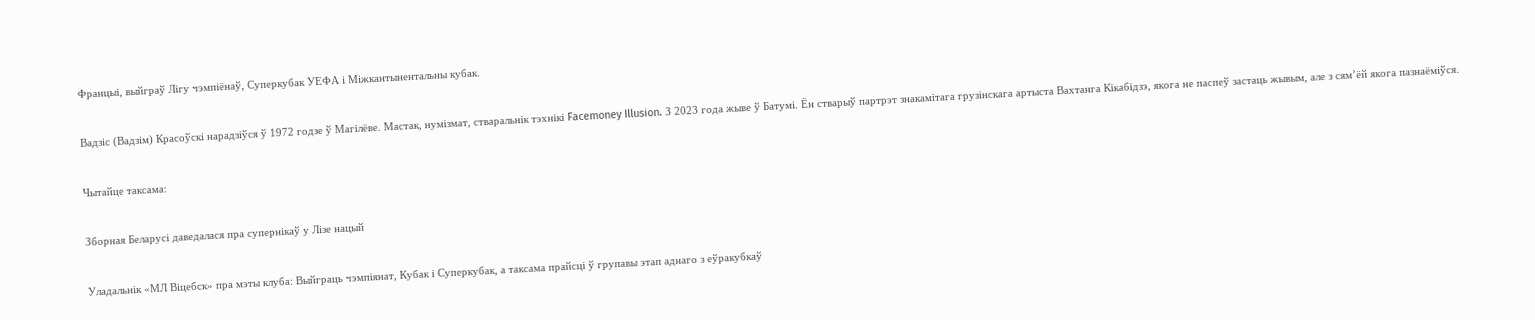Францыі, выйграў Лігу чэмпіёнаў, Суперкубак УЕФА і Міжкантынентальны кубак.

Вадзіс (Вадзім) Красоўскі нарадзіўся ў 1972 годзе ў Магілёве. Мастак, нумізмат, стваральнік тэхнікі Facemoney Illusion. З 2023 года жыве ў Батумі. Ён стварыў партрэт знакамітага грузінскага артыста Вахтанга Кікабідзэ, якога не паспеў застаць жывым, але з сям’ёй якога пазнаёміўся.

Чытайце таксама:

Зборная Беларусі даведалася пра супернікаў у Лізе нацый

Уладальнік «МЛ Віцебск» пра мэты клуба: Выйграць чэмпіянат, Кубак і Суперкубак, а таксама прайсці ў групавы этап аднаго з еўракубкаў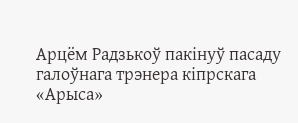Арцём Радзькоў пакінуў пасаду галоўнага трэнера кіпрскага «Арыса»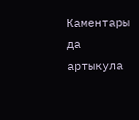Каментары да артыкула